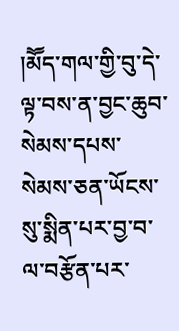།མཽད་གལ་གྱི་བུ་དེ་ལྟ་བས་ན་བྱང་ཆུབ་སེམས་དཔས་སེམས་ཅན་ཡོངས་སུ་སྨིན་པར་བྱ་བ་ལ་བརྩོན་པར་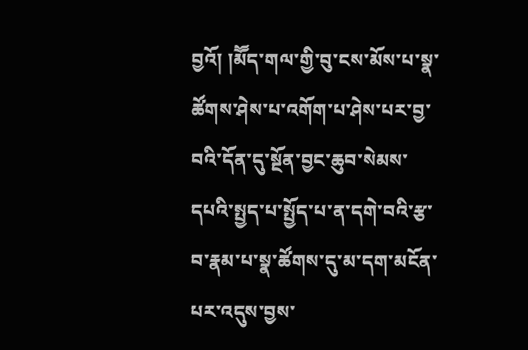བྱའོ། །མཽད་གལ་གྱི་བུ་ངས་མོས་པ་སྣ་ཚོགས་ཤེས་པ་འགོག་པ་ཤེས་པར་བྱ་བའི་དོན་དུ་སྔོན་བྱང་ཆུབ་སེམས་དཔའི་སྤྱད་པ་སྤྱོད་པ་ན་དགེ་བའི་རྩ་བ་རྣམ་པ་སྣ་ཚོགས་དུ་མ་དག་མངོན་པར་འདུས་བྱས་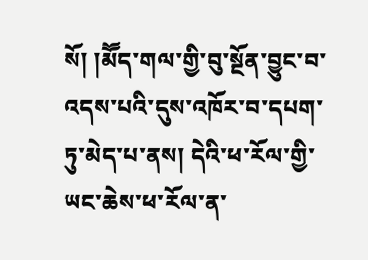སོ། །མཽད་གལ་གྱི་བུ་སྔོན་བྱུང་བ་འདས་པའི་དུས་འཁོར་བ་དཔག་ཏུ་མེད་པ་ནས། དེའི་ཕ་རོལ་གྱི་ཡང་ཆེས་ཕ་རོལ་ན་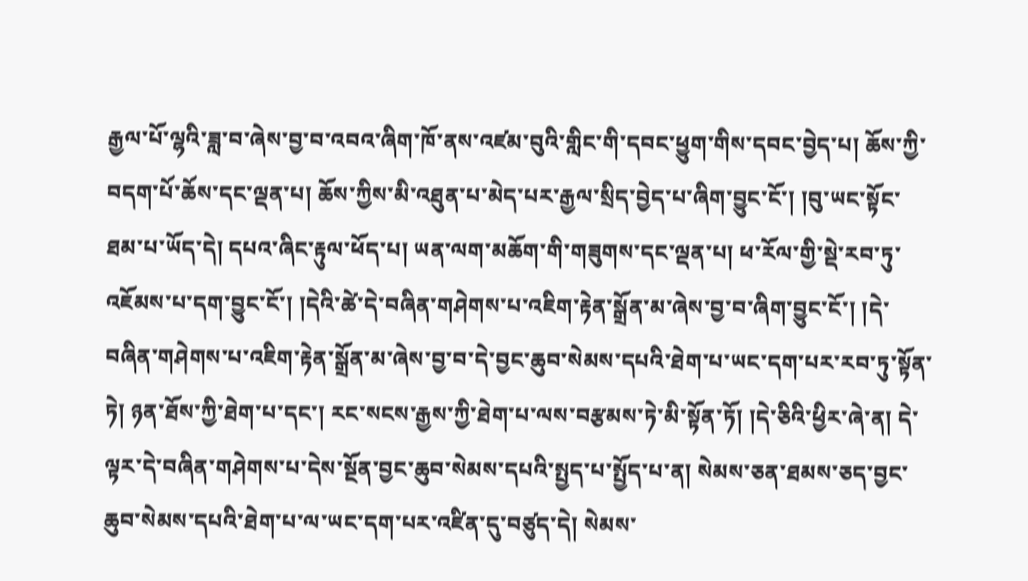རྒྱལ་པོ་ལྷའི་ཟླ་བ་ཞེས་བྱ་བ་འབའ་ཞིག་ཁོ་ནས་འཛམ་བུའི་གླིང་གི་དབང་ཕྱུག་གིས་དབང་བྱེད་པ། ཆོས་ཀྱི་བདག་པོ་ཆོས་དང་ལྡན་པ། ཆོས་ཀྱིས་མི་འཐུན་པ་མེད་པར་རྒྱལ་སྲིད་བྱེད་པ་ཞིག་བྱུང་ངོ་། །བུ་ཡང་སྟོང་ཐམ་པ་ཡོད་དེ། དཔའ་ཞིང་རྟུལ་ཕོད་པ། ཡན་ལག་མཆོག་གི་གཟུགས་དང་ལྡན་པ། ཕ་རོལ་གྱི་སྡེ་རབ་ཏུ་འཇོམས་པ་དག་བྱུང་ངོ་། །དེའི་ཚེ་དེ་བཞིན་གཤེགས་པ་འཇིག་རྟེན་སྒྲོན་མ་ཞེས་བྱ་བ་ཞིག་བྱུང་ངོ་། །དེ་བཞིན་གཤེགས་པ་འཇིག་རྟེན་སྒྲོན་མ་ཞེས་བྱ་བ་དེ་བྱང་ཆུབ་སེམས་དཔའི་ཐེག་པ་ཡང་དག་པར་རབ་ཏུ་སྟོན་ཏེ། ཉན་ཐོས་ཀྱི་ཐེག་པ་དང་། རང་སངས་རྒྱས་ཀྱི་ཐེག་པ་ལས་བརྩམས་ཏེ་མི་སྟོན་ཏོ། །དེ་ཅིའི་ཕྱིར་ཞེ་ན། དེ་ལྟར་དེ་བཞིན་གཤེགས་པ་དེས་སྔོན་བྱང་ཆུབ་སེམས་དཔའི་སྤྱད་པ་སྤྱོད་པ་ན། སེམས་ཅན་ཐམས་ཅད་བྱང་ཆུབ་སེམས་དཔའི་ཐེག་པ་ལ་ཡང་དག་པར་འཛིན་དུ་བཙུད་དེ། སེམས་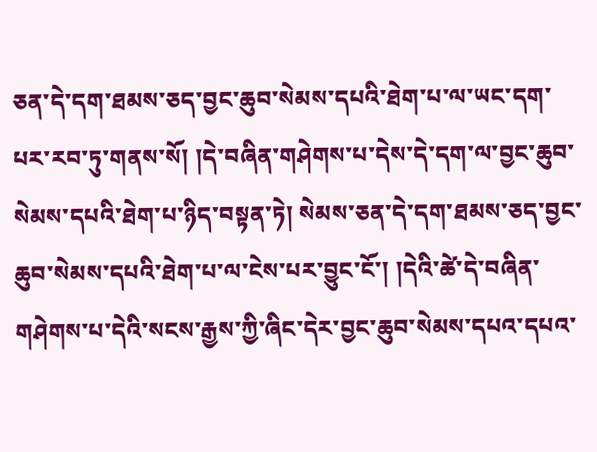ཅན་དེ་དག་ཐམས་ཅད་བྱང་ཆུབ་སེམས་དཔའི་ཐེག་པ་ལ་ཡང་དག་པར་རབ་ཏུ་གནས་སོ། །དེ་བཞིན་གཤེགས་པ་དེས་དེ་དག་ལ་བྱང་ཆུབ་སེམས་དཔའི་ཐེག་པ་ཉིད་བསྟན་ཏེ། སེམས་ཅན་དེ་དག་ཐམས་ཅད་བྱང་ཆུབ་སེམས་དཔའི་ཐེག་པ་ལ་ངེས་པར་བྱུང་ངོ་། །དེའི་ཚེ་དེ་བཞིན་གཤེགས་པ་དེའི་སངས་རྒྱས་ཀྱི་ཞིང་དེར་བྱང་ཆུབ་སེམས་དཔའ་དཔའ་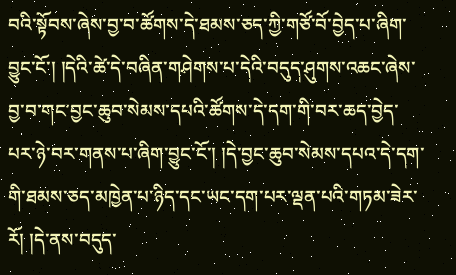བའི་སྟོབས་ཞེས་བྱ་བ་ཚོགས་དེ་ཐམས་ཅད་ཀྱི་གཙོ་བོ་བྱེད་པ་ཞིག་བྱུང་ངོ་། །དེའི་ཚེ་དེ་བཞིན་གཤེགས་པ་དེའི་བདུད་ཤུགས་འཆང་ཞེས་བྱ་བ་གང་བྱང་ཆུབ་སེམས་དཔའི་ཚོགས་དེ་དག་གི་བར་ཆད་བྱེད་པར་ཉེ་བར་གནས་པ་ཞིག་བྱུང་ངོ་། །དེ་བྱང་ཆུབ་སེམས་དཔའ་དེ་དག་གི་ཐམས་ཅད་མཁྱེན་པ་ཉིད་དང་ཡང་དག་པར་ལྡན་པའི་གཏམ་ཟེར་རོ། །དེ་ནས་བདུད་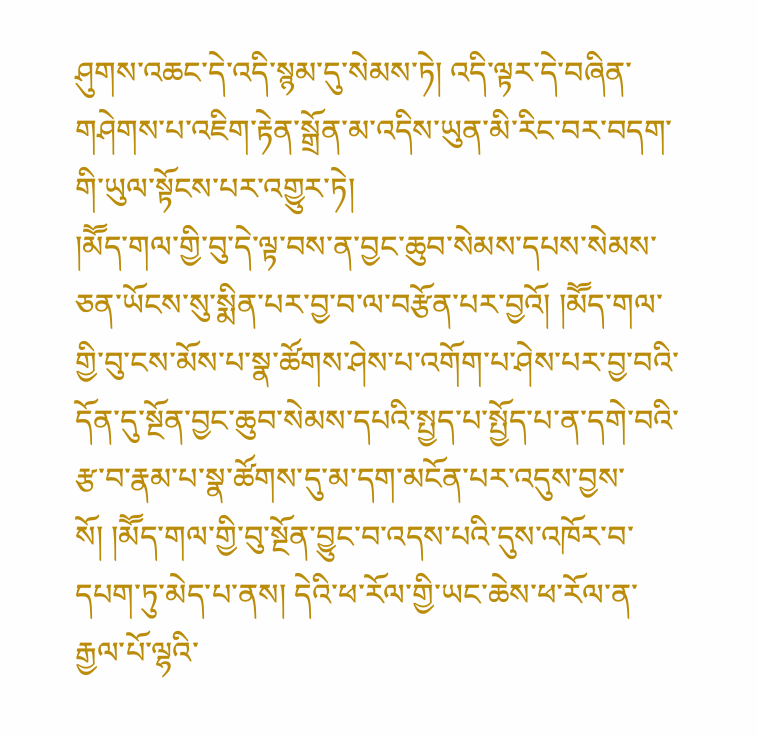ཤུགས་འཆང་དེ་འདི་སྙམ་དུ་སེམས་ཏེ། འདི་ལྟར་དེ་བཞིན་གཤེགས་པ་འཇིག་རྟེན་སྒྲོན་མ་འདིས་ཡུན་མི་རིང་བར་བདག་གི་ཡུལ་སྟོངས་པར་འགྱུར་ཏེ།
།མཽད་གལ་གྱི་བུ་དེ་ལྟ་བས་ན་བྱང་ཆུབ་སེམས་དཔས་སེམས་ཅན་ཡོངས་སུ་སྨིན་པར་བྱ་བ་ལ་བརྩོན་པར་བྱའོ། །མཽད་གལ་གྱི་བུ་ངས་མོས་པ་སྣ་ཚོགས་ཤེས་པ་འགོག་པ་ཤེས་པར་བྱ་བའི་དོན་དུ་སྔོན་བྱང་ཆུབ་སེམས་དཔའི་སྤྱད་པ་སྤྱོད་པ་ན་དགེ་བའི་རྩ་བ་རྣམ་པ་སྣ་ཚོགས་དུ་མ་དག་མངོན་པར་འདུས་བྱས་སོ། །མཽད་གལ་གྱི་བུ་སྔོན་བྱུང་བ་འདས་པའི་དུས་འཁོར་བ་དཔག་ཏུ་མེད་པ་ནས། དེའི་ཕ་རོལ་གྱི་ཡང་ཆེས་ཕ་རོལ་ན་རྒྱལ་པོ་ལྷའི་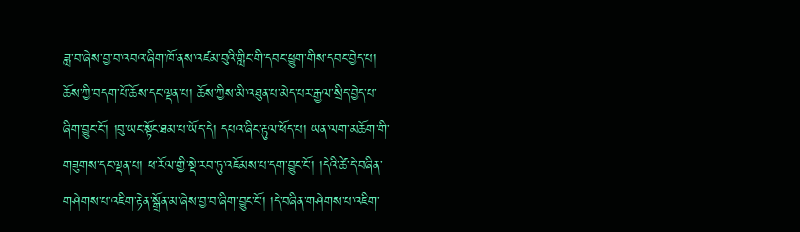ཟླ་བ་ཞེས་བྱ་བ་འབའ་ཞིག་ཁོ་ནས་འཛམ་བུའི་གླིང་གི་དབང་ཕྱུག་གིས་དབང་བྱེད་པ། ཆོས་ཀྱི་བདག་པོ་ཆོས་དང་ལྡན་པ། ཆོས་ཀྱིས་མི་འཐུན་པ་མེད་པར་རྒྱལ་སྲིད་བྱེད་པ་ཞིག་བྱུང་ངོ་། །བུ་ཡང་སྟོང་ཐམ་པ་ཡོད་དེ། དཔའ་ཞིང་རྟུལ་ཕོད་པ། ཡན་ལག་མཆོག་གི་གཟུགས་དང་ལྡན་པ། ཕ་རོལ་གྱི་སྡེ་རབ་ཏུ་འཇོམས་པ་དག་བྱུང་ངོ་། །དེའི་ཚེ་དེ་བཞིན་གཤེགས་པ་འཇིག་རྟེན་སྒྲོན་མ་ཞེས་བྱ་བ་ཞིག་བྱུང་ངོ་། །དེ་བཞིན་གཤེགས་པ་འཇིག་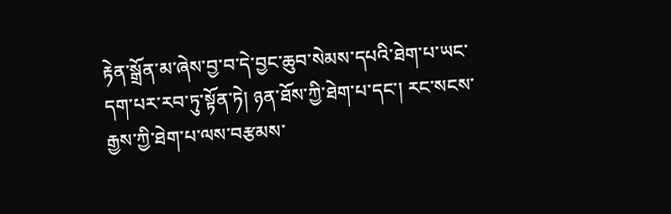རྟེན་སྒྲོན་མ་ཞེས་བྱ་བ་དེ་བྱང་ཆུབ་སེམས་དཔའི་ཐེག་པ་ཡང་དག་པར་རབ་ཏུ་སྟོན་ཏེ། ཉན་ཐོས་ཀྱི་ཐེག་པ་དང་། རང་སངས་རྒྱས་ཀྱི་ཐེག་པ་ལས་བརྩམས་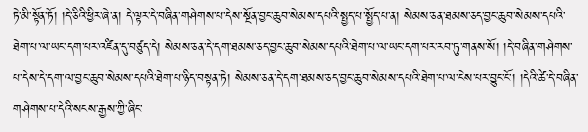ཏེ་མི་སྟོན་ཏོ། །དེ་ཅིའི་ཕྱིར་ཞེ་ན། དེ་ལྟར་དེ་བཞིན་གཤེགས་པ་དེས་སྔོན་བྱང་ཆུབ་སེམས་དཔའི་སྤྱད་པ་སྤྱོད་པ་ན། སེམས་ཅན་ཐམས་ཅད་བྱང་ཆུབ་སེམས་དཔའི་ཐེག་པ་ལ་ཡང་དག་པར་འཛིན་དུ་བཙུད་དེ། སེམས་ཅན་དེ་དག་ཐམས་ཅད་བྱང་ཆུབ་སེམས་དཔའི་ཐེག་པ་ལ་ཡང་དག་པར་རབ་ཏུ་གནས་སོ། །དེ་བཞིན་གཤེགས་པ་དེས་དེ་དག་ལ་བྱང་ཆུབ་སེམས་དཔའི་ཐེག་པ་ཉིད་བསྟན་ཏེ། སེམས་ཅན་དེ་དག་ཐམས་ཅད་བྱང་ཆུབ་སེམས་དཔའི་ཐེག་པ་ལ་ངེས་པར་བྱུང་ངོ་། །དེའི་ཚེ་དེ་བཞིན་གཤེགས་པ་དེའི་སངས་རྒྱས་ཀྱི་ཞིང་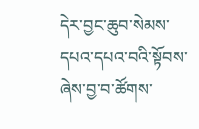དེར་བྱང་ཆུབ་སེམས་དཔའ་དཔའ་བའི་སྟོབས་ཞེས་བྱ་བ་ཚོགས་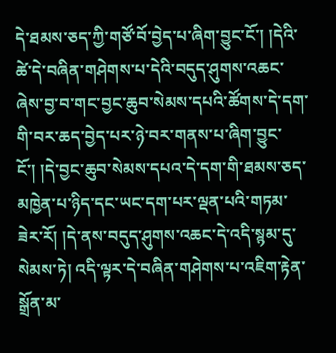དེ་ཐམས་ཅད་ཀྱི་གཙོ་བོ་བྱེད་པ་ཞིག་བྱུང་ངོ་། །དེའི་ཚེ་དེ་བཞིན་གཤེགས་པ་དེའི་བདུད་ཤུགས་འཆང་ཞེས་བྱ་བ་གང་བྱང་ཆུབ་སེམས་དཔའི་ཚོགས་དེ་དག་གི་བར་ཆད་བྱེད་པར་ཉེ་བར་གནས་པ་ཞིག་བྱུང་ངོ་། །དེ་བྱང་ཆུབ་སེམས་དཔའ་དེ་དག་གི་ཐམས་ཅད་མཁྱེན་པ་ཉིད་དང་ཡང་དག་པར་ལྡན་པའི་གཏམ་ཟེར་རོ། །དེ་ནས་བདུད་ཤུགས་འཆང་དེ་འདི་སྙམ་དུ་སེམས་ཏེ། འདི་ལྟར་དེ་བཞིན་གཤེགས་པ་འཇིག་རྟེན་སྒྲོན་མ་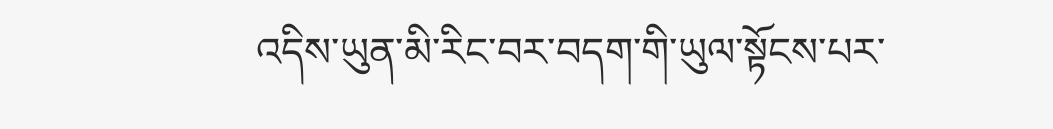འདིས་ཡུན་མི་རིང་བར་བདག་གི་ཡུལ་སྟོངས་པར་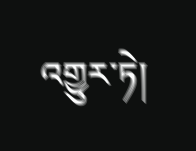འགྱུར་ཏེ།